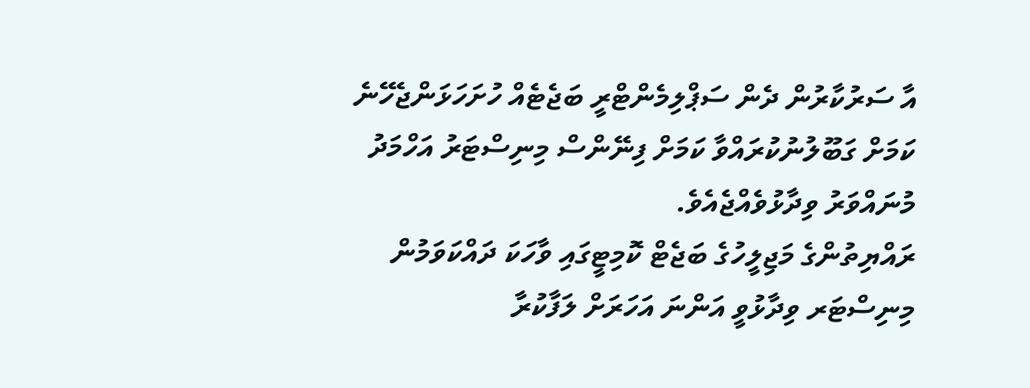އާ ސަރުކާރުން ދެން ސަޕްލިމެންޓްރީ ބަޖެޓެއް ހުށަހަޅަންޖެހޭނެ ކަމަށް ގަބޫލުނުކުރައްވާ ކަމަށް ފިނޭންސް މިނިސްޓަރު އަހްމަދު މުނައްވަރު ވިދާޅުވެއްޖެއެވެ.
ރައްޔިތުންގެ މަޖިލީހުގެ ބަޖެޓް ކޮމިޓީގައި ވާހަކަ ދައްކަވަމުން މިނިސްޓަރ ވިދާޅުވީ އަންނަ އަހަރަށް ލަފާކުރާ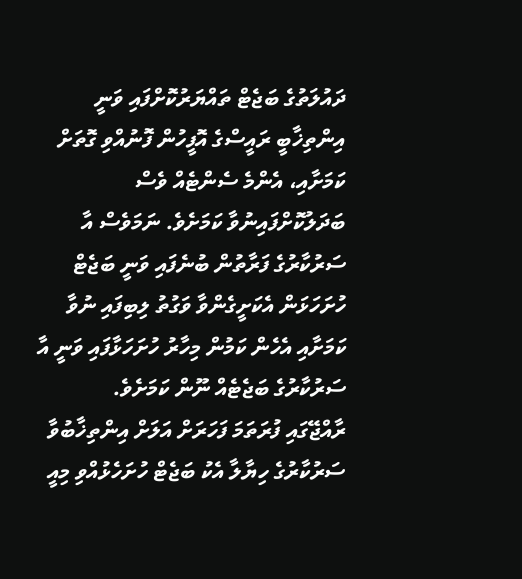ދައުލަތުގެ ބަޖެޓް ތައްޔަރުކޮށްފައި ވަނީ އިންތިޚާބީ ރައީސްގެ އޮފީހުން ފޮނުއްވި ގޮތަށް ކަމަށާއި، އެންމެ ސެންޓެއް ވެސް ބަދަލުކޮށްފައިނުވާ ކަމަށެވެ. ނަމަވެސް އާ ސަރުކާރުގެ ފަރާތުން ބުނެފައި ވަނީ ބަޖެޓް ހުށަހަޅަން އެކަށީގެންވާ ވަގުތު ލިބިފައި ނުވާ ކަމަށާއި އެހެން ކަމުން މިހާރު ހުށަހަޅާފައި ވަނީ އާ ސަރުކާރުގެ ބަޖެޓެއް ނޫން ކަމަށެވެ.
ރާއްޖޭގައި ފުރަތަމަ ފަހަރަށް އަލަށް އިންތިޚާބުވާ ސަރުކާރުގެ ހިޔާލާ އެކު ބަޖެޓް ހުށަހެޅުއްވި މިއީ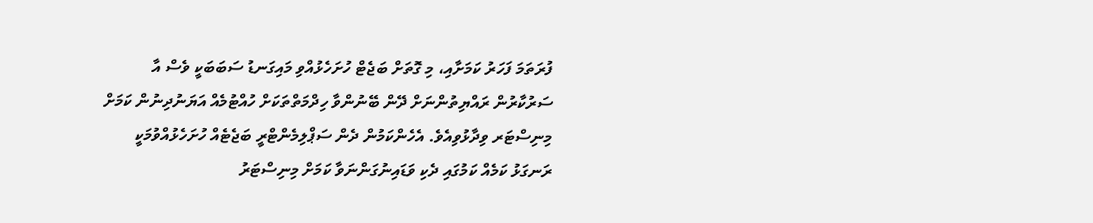ފުރަތަމަ ފަހަރު ކަމަށާއި، މި ގޮތަށް ބަޖެޓް ހުށަހެޅުއްވި މައިގަނޑު ސަބަބަކީ ވެސް އާ ސަރުކާރުން ރައްޔިތުންނަށް ދޭން ބޭނުންވާ ހިދްމަތްތަކަށް ހުއްޓުމެއް އަޔަނުދިނުން ކަމަށް މިނިސްޓަރ ވިދާޅުވިއެވެ. އެހެންކަމުން ދެން ސަޕްލިމެންޓްރީ ބަޖެޓެއް ހުށަހެޅުއްވުމަކީ ރަނގަޅު ކަމެއް ކަމުގައި ދެކި ވަޑައިނުގަންނަވާ ކަމަށް މިނިސްޓަރު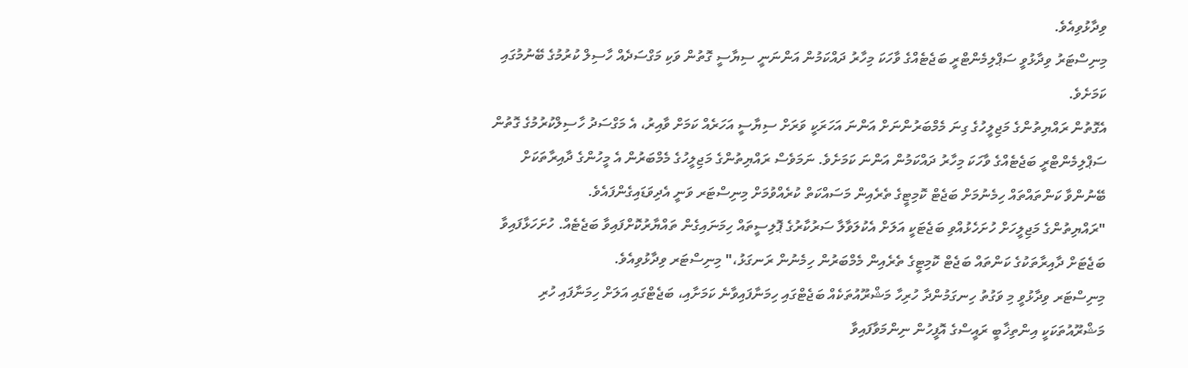ވިދާޅުވިއެވެ.
މިނިސްޓަރު ވިދާޅުވީ ސަޕްލިމެންޓްރީ ބަޖެޓެއްގެ ވާހަކަ މިހާރު ދައްކަމުން އަންނަނީ ސިޔާސީ ގޮތުން ވަކި މަގްސަދެއް ހާސިލް ކުރުމުގެ ބޭނުމުގައި ކަމަށެވެ.
އެގޮތުން ރައްޔިތުންގެ މަޖިލީހުގެ ގިނަ މެމްބަރުންނަށް އަންނަ އަހަރަކީ ވަރަށް ސިޔާސީ އަހަރެއް ކަމަށް ވާއިރު، އެ މަގްސަދު ހާސިލްކުރުމުގެ ގޮތުން ސަޕްލިމެންޓްރީ ބަޖެޓެއްގެ ވާހަކަ މިހާރު ދައްކަމުން އަންނަ ކަމަށެވެ. ނަމަވެސް ރައްޔިތުންގެ މަޖިލީހުގެ މެމްބަރުން އެ މީހުންގެ ދާއިރާތަކަށް ބޭނުންވާ ކަންތައްތައް ހިމެނުމަށް ބަޖެޓް ކޮމިޓީގެ ތެރެއިން މަސައްކަތް ކުރެއްވުމަށް މިނިސްޓަރ ވަނީ އެދިވަޑައިގެންފައެވެ.
"ރައްޔިތުންގެ މަޖިލީހަށް ހުށަހެޅުއްވި ބަޖެޓަކީ އަލަށް އެކުލަވާލާ ސަރުކާރުގެ ޕޮލިސީތައް ހިމަނައިގެން ތައްޔާރުކޮށްފައިވާ ބަޖެޓެއް. ހުށަހަޅާފައިވާ ބަޖެޓަށް ދާއިރާތަކުގެ ކަންތައް ބަޖެޓް ކޮމިޓީގެ ތެރެއިން މެމްބަރުން ހިމެނުން ރަނގަޅު،" މިނިސްޓަރ ވިދާޅުވިއެވެ.
މިނިސްޓަރ ވިދާޅުވީ މި ވަގުތު ހިނގަމުންދާ ހުރިހާ މަޝްރޫއުތަކެއް ބަޖެޓްގައި ހިމަނާފައިވާނެ ކަމަށާއި، ބަޖެޓްގައި އަލަށް ހިމަނާފައި ހުރި މަޝްރޫއުތަކަކީ އިންތިޚާބީ ރައީސްގެ އޮފީހުން ނިންމަވާފައިވާ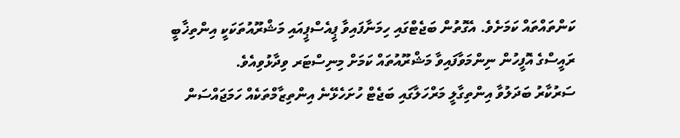ކަންތައްތައް ކަމަށެވެ. އެގޮތުން ބަޖެޓްގައި ހިމަނާފައިވާ ޕީއެސްޕީއައި މަޝްރޫއުތަކަކީ އިންތިޚާބީ ރައީސްގެ އޮފީހުން ނިންމަވާފައިވާ މަޝްރޫއުތައް ކަމަށް މިނިސްޓަރ ވިދާޅުވިއެވެ.
ސަރުކާރު ބަދަލުވާ އިންތިގާލީ މަރްހަލާގައި ބަޖެޓް ހުށަހެޅޭނެ އިންތިޒާމްތަކެއް ހަމަޖައްސަން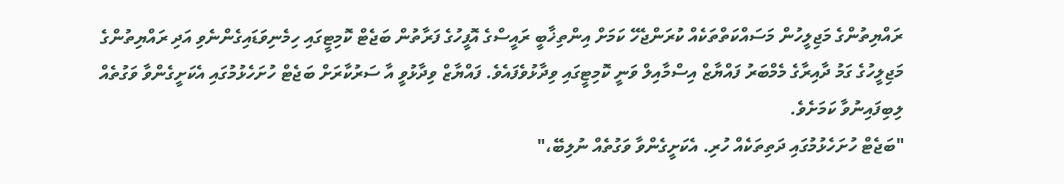ރައްޔިތުންގެ މަޖިލީހުން މަސައްކަތްތަކެއް ކުރަންޖެހޭ ކަމަށް އިންތިޚާބީ ރައީސްގެ އޮފީހުގެ ފަރާތުން ބަޖެޓް ކޮމިޓީގައި ހިމެނިވަޑައިގެންނެވި އަދި ރައްޔިތުންގެ މަޖިލީހުގެ ގަމު ދާއިރާގެ މެމްބަރު ފައްޔާޒް އިސްމާއިލް ވަނީ ކޮމިޓީގައި ވިދާޅުވެފައެވެ. ފައްޔާޒް ވިދާޅުވީ އާ ސަރުކާރަށް ބަޖެޓް ހުށަހެޅުމުގައި އެކަށީގެންވާ ވަގުތެއް ލިބިފައިނުވާ ކަމަށެވެ.
"ބަޖެޓް ހުށަހެޅުމުގައި ދަތިތަކެއް ހުރި. އެކަށީގެންވާ ވަގުތެއް ނުލިބޭ،"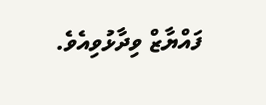ފައްޔާޒް ވިދާޅުވިއެވެ.